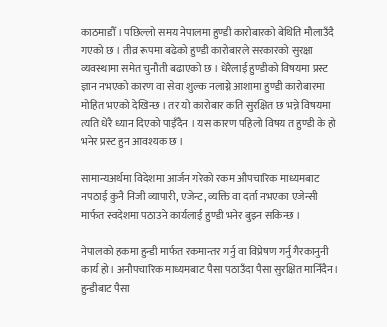काठमाडौँ । पछिल्लो समय नेपालमा हुण्डी कारोबारको बेथिति मौलाउँदै गएको छ । तीव्र रूपमा बढेको हुण्डी कारोबारले सरकारको सुरक्षा व्यवस्थामा समेत चुनौती बढाएको छ । धेरैलाई हुण्डीको विषयमा प्रस्ट ज्ञान नभएको कारण वा सेवा शुल्क नलाग्ने आशामा हुण्डी कारोबारमा मोहित भएको देखिन्छ । तर यो कारोबार कति सुरक्षित छ भन्ने विषयमा त्यति धेरै ध्यान दिएको पाइँदैन । यस कारण पहिलो विषय त हुण्डी के हो भनेर प्रस्ट हुन आवश्यक छ ।

सामान्यअर्थमा विदेशमा आर्जन गरेको रकम औपचारिक माध्यमबाट नपठाई कुनै निजी व्यापारी, एजेन्ट, व्यक्ति वा दर्ता नभएका एजेन्सी मार्फत स्वदेशमा पठाउने कार्यलाई हुण्डी भनेर बुझ्न सकिन्छ ।

नेपालको हकमा हुन्डी मार्फत रकमान्तर गर्नु वा विप्रेषण गर्नु गैरकानुनी कार्य हो। अनौपचारिक माध्यमबाट पैसा पठाउँदा पैसा सुरक्षित मानिँदैन। हुन्डीबाट पैसा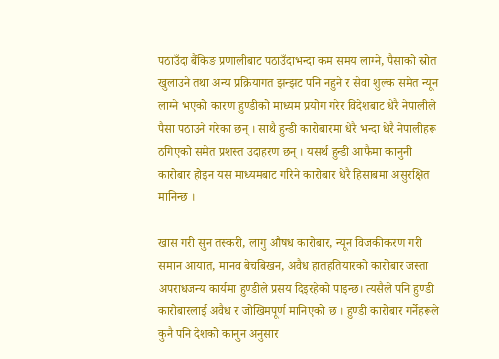पठाउँदा बैंकिङ प्रणालीबाट पठाउँदाभन्दा कम समय लाग्ने, पैसाको स्रोत खुलाउने तथा अन्य प्रक्रियागत झन्झट पनि नहुने र सेवा शुल्क समेत न्यून लाग्ने भएको कारण हुण्डीको माध्यम प्रयोग गरेर विदेशबाट धेरै नेपालीले पैसा पठाउने गरेका छन् । साथै हुन्डी कारोबारमा धेरै भन्दा धेरै नेपालीहरू ठगिएको समेत प्रशस्त उदाहरण छन् । यसर्थ हुन्डी आफैमा कानुनी कारोबार होइन यस माध्यमबाट गरिने कारोबार धेरै हिसाबमा असुरक्षित मानिन्छ ।

खास गरी सुन तस्करी, लागु औषध कारोबार, न्यून विजकीकरण गरी समान आयात, मानव बेचबिखन, अवैध हातहतियारको कारोबार जस्ता अपराधजन्य कार्यमा हुण्डीले प्रसय दिइरहेको पाइन्छ। त्यसैले पनि हुण्डी कारोबारलाई अवैध र जोखिमपूर्ण मानिएको छ । हुण्डी कारोबार गर्नेहरूले कुनै पनि देशको कानुन अनुसार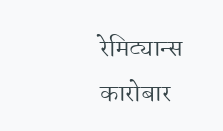रेमिट्यान्स कारोबार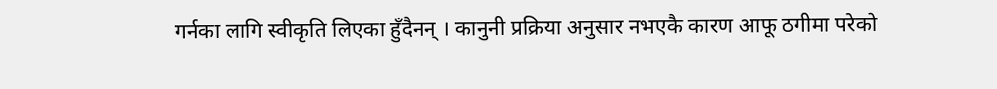गर्नका लागि स्वीकृति लिएका हुँदैनन् । कानुनी प्रक्रिया अनुसार नभएकै कारण आफू ठगीमा परेको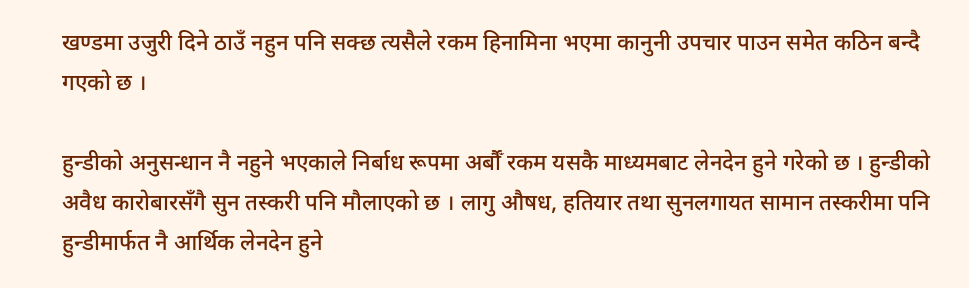खण्डमा उजुरी दिने ठाउँ नहुन पनि सक्छ त्यसैले रकम हिनामिना भएमा कानुनी उपचार पाउन समेत कठिन बन्दै गएको छ ।

हुन्डीको अनुसन्धान नै नहुने भएकाले निर्बाध रूपमा अर्बौँ रकम यसकै माध्यमबाट लेनदेन हुने गरेको छ । हुन्डीको अवैध कारोबारसँगै सुन तस्करी पनि मौलाएको छ । लागु औषध, हतियार तथा सुनलगायत सामान तस्करीमा पनि हुन्डीमार्फत नै आर्थिक लेनदेन हुने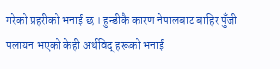गरेको प्रहरीको भनाई छ । हुन्डीकै कारण नेपालबाट बाहिर पुँजी पलायन भएको केही अर्थविद् हरूको भनाई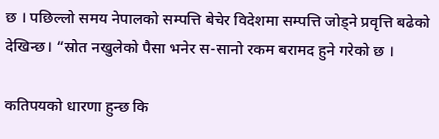छ । पछिल्लो समय नेपालको सम्पत्ति बेचेर विदेशमा सम्पत्ति जोड्ने प्रवृत्ति बढेको देखिन्छ। “स्रोत नखुलेको पैसा भनेर स-सानो रकम बरामद हुने गरेको छ ।

कतिपयको धारणा हुन्छ कि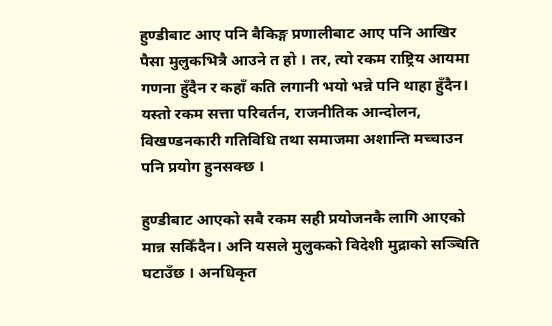हुण्डीबाट आए पनि बैकिङ्ग प्रणालीबाट आए पनि आखिर पैसा मुलुकभित्रै आउने त हो । तर, त्यो रकम राष्ट्रिय आयमा गणना हुँदैन र कहाँ कति लगानी भयो भन्ने पनि थाहा हुँदैन। यस्तो रकम सत्ता परिवर्तन, राजनीतिक आन्दोलन, विखण्डनकारी गतिविधि तथा समाजमा अशान्ति मच्चाउन पनि प्रयोग हुनसक्छ ।

हुण्डीबाट आएको सबै रकम सही प्रयोजनकै लागि आएको मान्न सकिँदैन। अनि यसले मुलुकको विदेशी मुद्राको सञ्चिति घटाउँछ । अनधिकृत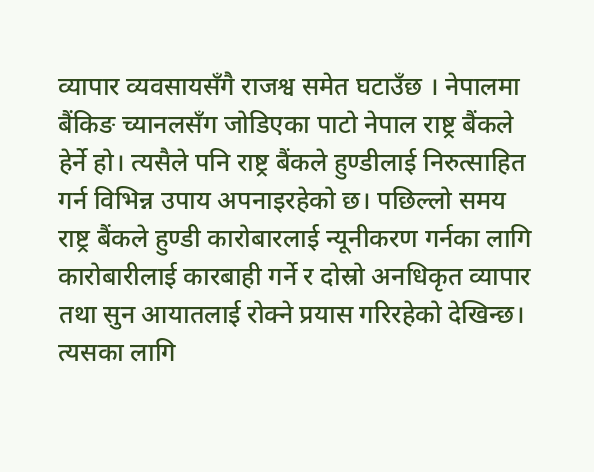व्यापार व्यवसायसँगै राजश्व समेत घटाउँछ । नेपालमा बैंकिङ च्यानलसँग जोडिएका पाटो नेपाल राष्ट्र बैंकले हेर्ने हो। त्यसैले पनि राष्ट्र बैंकले हुण्डीलाई निरुत्साहित गर्न विभिन्न उपाय अपनाइरहेको छ। पछिल्लो समय राष्ट्र बैंकले हुण्डी कारोबारलाई न्यूनीकरण गर्नका लागि कारोबारीलाई कारबाही गर्ने र दोस्रो अनधिकृत व्यापार तथा सुन आयातलाई रोक्ने प्रयास गरिरहेको देखिन्छ। त्यसका लागि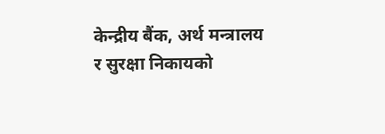केन्द्रीय बैंक, अर्थ मन्त्रालय र सुरक्षा निकायको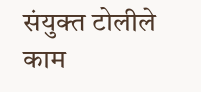संयुक्त टोलीले काम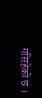गरिरहेको छ ।